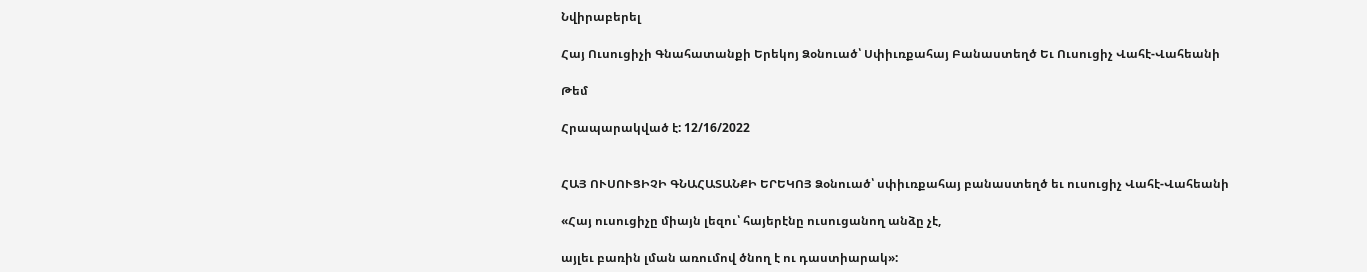Նվիրաբերել

Հայ Ուսուցիչի Գնահատանքի Երեկոյ Ձօնուած՝ Սփիւռքահայ Բանաստեղծ Եւ Ուսուցիչ Վահէ-Վահեանի

Թեմ

Հրապարակված է: 12/16/2022


ՀԱՅ ՈՒՍՈՒՑԻՉԻ ԳՆԱՀԱՏԱՆՔԻ ԵՐԵԿՈՅ Ձօնուած՝ սփիւռքահայ բանաստեղծ եւ ուսուցիչ Վահէ-Վահեանի

«Հայ ուսուցիչը միայն լեզու՝ հայերէնը ուսուցանող անձը չէ,

այլեւ բառին լման առումով ծնող է ու դաստիարակ»: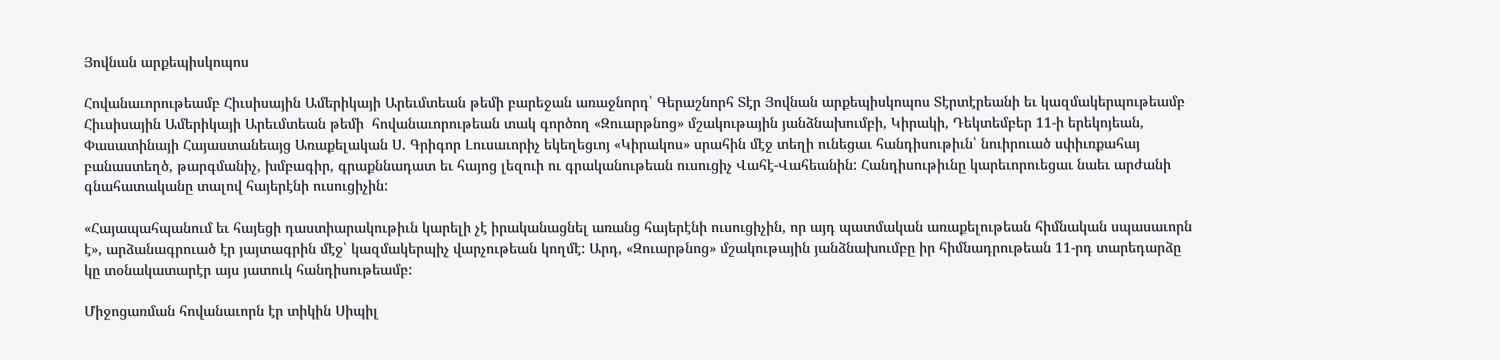Յովնան արքեպիսկոպոս

Հովանաւորութեամբ Հիւսիսային Ամերիկայի Արեւմտեան թեմի բարեջան առաջնորդ՝ Գերաշնորհ Տէր Յովնան արքեպիսկոպոս Տէրտէրեանի եւ կազմակերպութեամբ Հիւսիսային Ամերիկայի Արեւմտեան թեմի  հովանաւորութեան տակ գործող «Զուարթնոց» մշակութային յանձնախումբի, Կիրակի, Դեկտեմբեր 11-ի երեկոյեան, Փասատինայի Հայաստանեայց Առաքելական Ս. Գրիգոր Լուսաւորիչ եկեղեցւոյ «Կիրակոս» սրահին մէջ տեղի ունեցաւ հանդիսութիւն՝ նուիրուած սփիւռքահայ բանաստեղծ, թարգմանիչ, խմբագիր, գրաքննադատ եւ հայոց լեզուի ու գրականութեան ուսուցիչ Վահէ-Վահեանին: Հանդիսութիւնը կարեւորուեցաւ նաեւ արժանի գնահատականը տալով հայերէնի ուսուցիչին:

«Հայապահպանում եւ հայեցի դաստիարակութիւն կարելի չէ իրականացնել առանց հայերէնի ուսուցիչին, որ այդ պատմական առաքելութեան հիմնական սպասաւորն է», արձանագրուած էր յայտագրին մէջ՝ կազմակերպիչ վարչութեան կողմէ: Արդ, «Զուարթնոց» մշակութային յանձնախումբը իր հիմնադրութեան 11-րդ տարեդարձը կը տօնակատարէր այս յատուկ հանդիսութեամբ:

Միջոցառման հովանաւորն էր տիկին Սիպիլ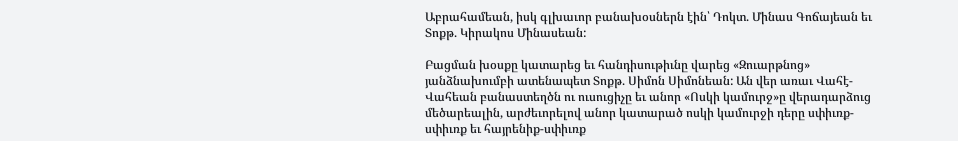Աբրահամեան, իսկ գլխաւոր բանախօսներն էին՝ Դոկտ. Մինաս Գոճայեան եւ Տոքթ. Կիրակոս Մինասեան:

Բացման խօսքը կատարեց եւ հանդիսութիւնը վարեց «Զուարթնոց» յանձնախումբի ատենապետ Տոքթ. Սիմոն Սիմոնեան: Ան վեր առաւ Վահէ-Վահեան բանաստեղծն ու ուսուցիչը եւ անոր «Ոսկի կամուրջ»ը վերադարձուց մեծարեալին, արժեւորելով անոր կատարած ոսկի կամուրջի դերը սփիւռք-սփիւռք եւ հայրենիք-սփիւռք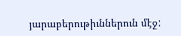յարաբերութիւններուն մէջ: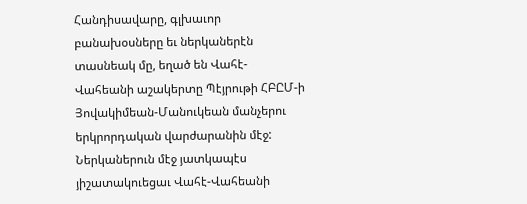Հանդիսավարը, գլխաւոր բանախօսները եւ ներկաներէն տասնեակ մը, եղած են Վահէ-Վահեանի աշակերտը Պէյրութի ՀԲԸՄ-ի Յովակիմեան-Մանուկեան մանչերու երկրորդական վարժարանին մէջ: Ներկաներուն մէջ յատկապէս յիշատակուեցաւ Վահէ-Վահեանի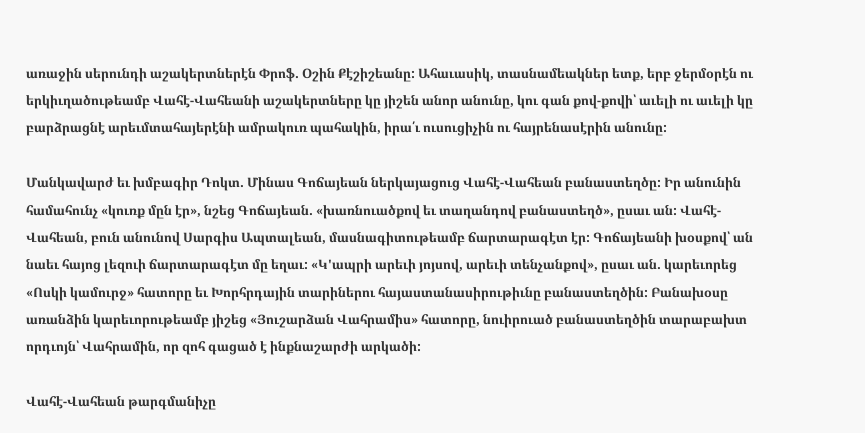առաջին սերունդի աշակերտներէն Փրոֆ. Օշին Քէշիշեանը: Ահաւասիկ, տասնամեակներ ետք, երբ ջերմօրէն ու երկիւղածութեամբ Վահէ-Վահեանի աշակերտները կը յիշեն անոր անունը, կու գան քով-քովի՝ աւելի ու աւելի կը բարձրացնէ արեւմտահայերէնի ամրակուռ պահակին, իրա՛ւ ուսուցիչին ու հայրենասէրին անունը:

Մանկավարժ եւ խմբագիր Դոկտ. Մինաս Գոճայեան ներկայացուց Վահէ-Վահեան բանաստեղծը: Իր անունին համահունչ «կուռք մըն էր», նշեց Գոճայեան. «խառնուածքով եւ տաղանդով բանաստեղծ», ըսաւ ան: Վահէ-Վահեան, բուն անունով Սարգիս Ապտալեան, մասնագիտութեամբ ճարտարագէտ էր: Գոճայեանի խօսքով՝ ան նաեւ հայոց լեզուի ճարտարագէտ մը եղաւ: «Կ'ապրի արեւի յոյսով, արեւի տենչանքով», ըսաւ ան. կարեւորեց «Ոսկի կամուրջ» հատորը եւ Խորհրդային տարիներու հայաստանասիրութիւնը բանաստեղծին: Բանախօսը առանձին կարեւորութեամբ յիշեց «Յուշարձան Վահրամիս» հատորը, նուիրուած բանաստեղծին տարաբախտ որդւոյն՝ Վահրամին, որ զոհ գացած է ինքնաշարժի արկածի:

Վահէ-Վահեան թարգմանիչը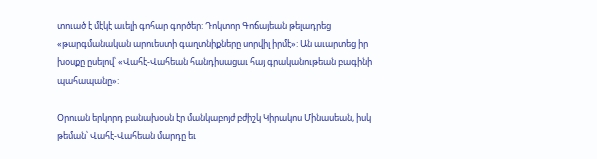տուած է մէկէ աւելի գոհար գործեր: Դոկտոր Գոճայեան թելադրեց «թարգմանական արուեստի գաղտնիքները սորվիլ իրմէ»: Ան աւարտեց իր խօսքը ըսելով՝ «Վահէ-Վահեան հանդիսացաւ հայ գրականութեան բագինի պահապանը»:

Օրուան երկորդ բանախօսն էր մանկաբոյժ բժիշկ Կիրակոս Մինասեան, իսկ թեման՝ Վահէ-Վահեան մարդը եւ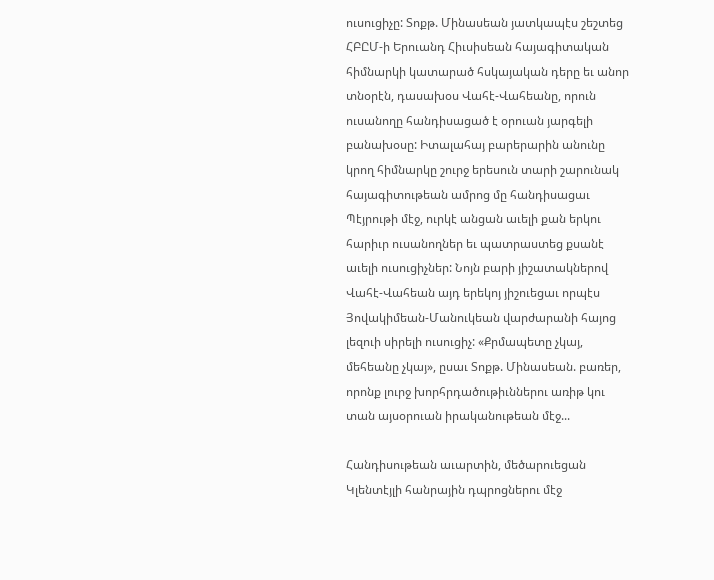ուսուցիչը: Տոքթ. Մինասեան յատկապէս շեշտեց ՀԲԸՄ-ի Երուանդ Հիւսիսեան հայագիտական հիմնարկի կատարած հսկայական դերը եւ անոր տնօրէն, դասախօս Վահէ-Վահեանը, որուն ուսանողը հանդիսացած է օրուան յարգելի բանախօսը: Իտալահայ բարերարին անունը կրող հիմնարկը շուրջ երեսուն տարի շարունակ հայագիտութեան ամրոց մը հանդիսացաւ Պէյրութի մէջ, ուրկէ անցան աւելի քան երկու հարիւր ուսանողներ եւ պատրաստեց քսանէ աւելի ուսուցիչներ: Նոյն բարի յիշատակներով Վահէ-Վահեան այդ երեկոյ յիշուեցաւ որպէս Յովակիմեան-Մանուկեան վարժարանի հայոց լեզուի սիրելի ուսուցիչ: «Քրմապետը չկայ, մեհեանը չկայ», ըսաւ Տոքթ. Մինասեան. բառեր, որոնք լուրջ խորհրդածութիւններու առիթ կու տան այսօրուան իրականութեան մէջ...

Հանդիսութեան աւարտին, մեծարուեցան Կլենտէյլի հանրային դպրոցներու մէջ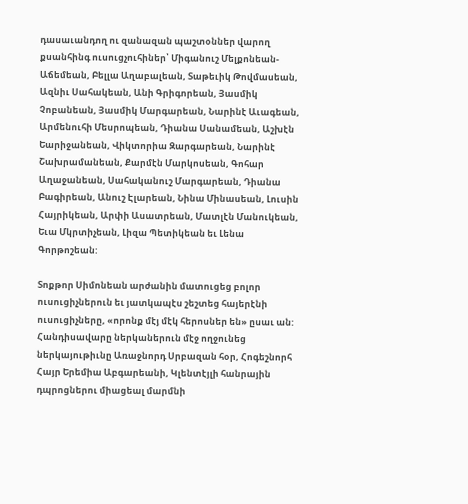դասաւանդող ու զանազան պաշտօններ վարող քսանհինգ ուսուցչուհիներ՝ Միգանուշ Մելքոնեան-Աճեմեան, Բելլա Աղաբալեան, Տաթեւիկ Թովմասեան, Ազնիւ Սահակեան, Անի Գրիգորեան, Յասմիկ Չոբանեան, Յասմիկ Մարգարեան, Նարինէ Աւագեան, Արմենուհի Մեսրոպեան, Դիանա Սանամեան, Աշխէն Եարիջանեան, Վիկտորիա Զարգարեան, Նարինէ Շախրամանեան, Քարմէն Մարկոսեան, Գոհար Աղաջանեան, Սահականուշ Մարգարեան, Դիանա Բագիրեան, Անուշ Էլարեան, Նինա Մինասեան, Լուսին Հայրիկեան, Արփի Ասատրեան, Մատլէն Մանուկեան, Եւա Մկրտիչեան, Լիզա Պետիկեան եւ Լենա Գորթոշեան:

Տոքթոր Սիմոնեան արժանին մատուցեց բոլոր ուսուցիչներուն եւ յատկապէս շեշտեց հայերէնի ուսուցիչները, «որոնք մէյ մէկ հերոսներ են» ըսաւ ան: Հանդիսավարը ներկաներուն մէջ ողջունեց ներկայութիւնը Առաջնորդ Սրբազան հօր, Հոգեշնորհ Հայր Երեմիա Աբգարեանի, Կլենտէյլի հանրային դպրոցներու միացեալ մարմնի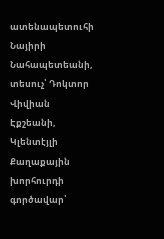ատենապետուհի Նայիրի Նահապետեանի, տեսուչ՝ Դոկտոր Վիվիան Էքշեանի, Կլենտէյլի Քաղաքային խորհուրդի գործավար՝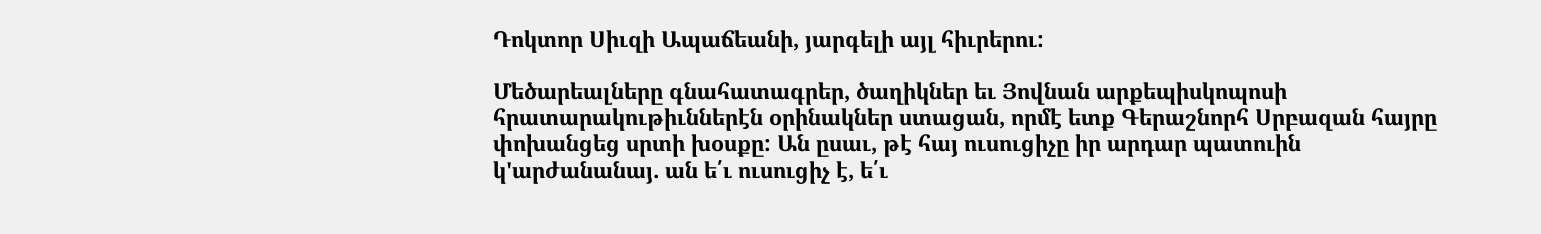Դոկտոր Սիւզի Ապաճեանի, յարգելի այլ հիւրերու:

Մեծարեալները գնահատագրեր, ծաղիկներ եւ Յովնան արքեպիսկոպոսի հրատարակութիւններէն օրինակներ ստացան, որմէ ետք Գերաշնորհ Սրբազան հայրը փոխանցեց սրտի խօսքը: Ան ըսաւ, թէ հայ ուսուցիչը իր արդար պատուին կ'արժանանայ. ան ե՛ւ ուսուցիչ է, ե՛ւ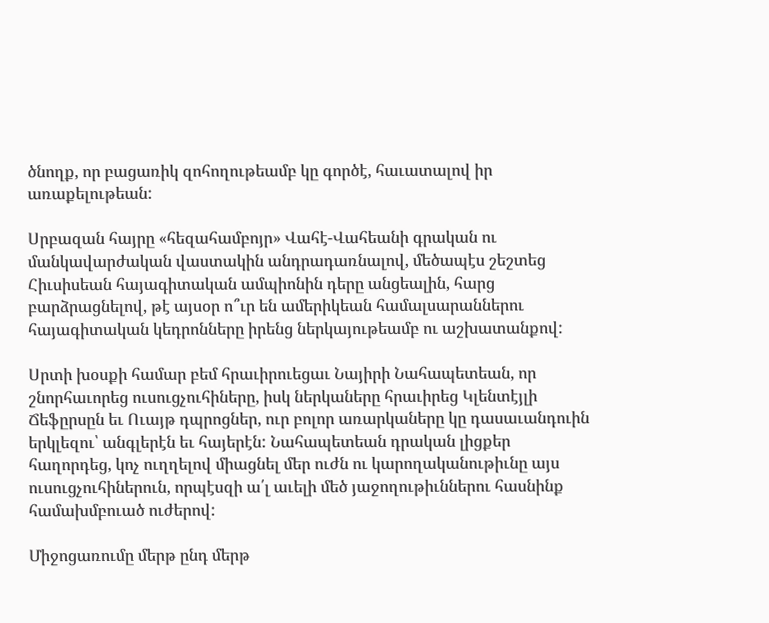ծնողք, որ բացառիկ զոհողութեամբ կը գործէ, հաւատալով իր առաքելութեան:

Սրբազան հայրը «հեզահամբոյր» Վահէ-Վահեանի գրական ու մանկավարժական վաստակին անդրադառնալով, մեծապէս շեշտեց Հիւսիսեան հայագիտական ամպիոնին դերը անցեալին, հարց բարձրացնելով, թէ այսօր ո՞ւր են ամերիկեան համալսարաններու հայագիտական կեդրոնները իրենց ներկայութեամբ ու աշխատանքով:

Սրտի խօսքի համար բեմ հրաւիրուեցաւ Նայիրի Նահապետեան, որ շնորհաւորեց ուսուցչուհիները, իսկ ներկաները հրաւիրեց Կլենտէյլի Ճեֆըրսըն եւ Ուայթ դպրոցներ, ուր բոլոր առարկաները կը դասաւանդուին երկլեզու՝ անգլերէն եւ հայերէն: Նահապետեան դրական լիցքեր հաղորդեց, կոչ ուղղելով միացնել մեր ուժն ու կարողականութիւնը այս ուսուցչուհիներուն, որպէսզի ա՛լ աւելի մեծ յաջողութիւններու հասնինք համախմբուած ուժերով:

Միջոցառումը մերթ ընդ մերթ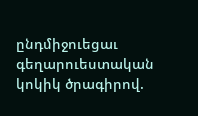ընդմիջուեցաւ գեղարուեստական կոկիկ ծրագիրով.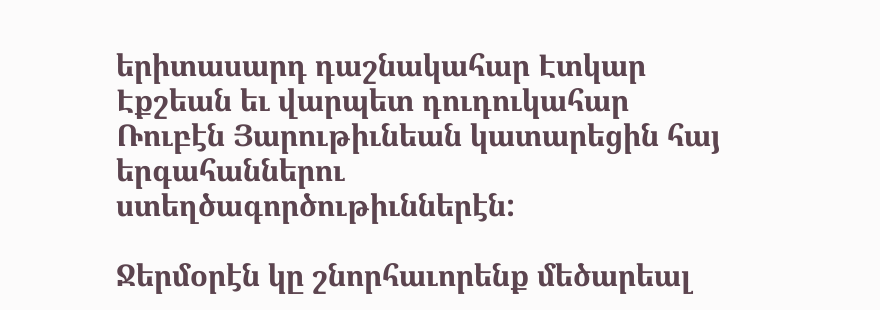երիտասարդ դաշնակահար Էտկար Էքշեան եւ վարպետ դուդուկահար Ռուբէն Յարութիւնեան կատարեցին հայ երգահաններու ստեղծագործութիւններէն:

Ջերմօրէն կը շնորհաւորենք մեծարեալ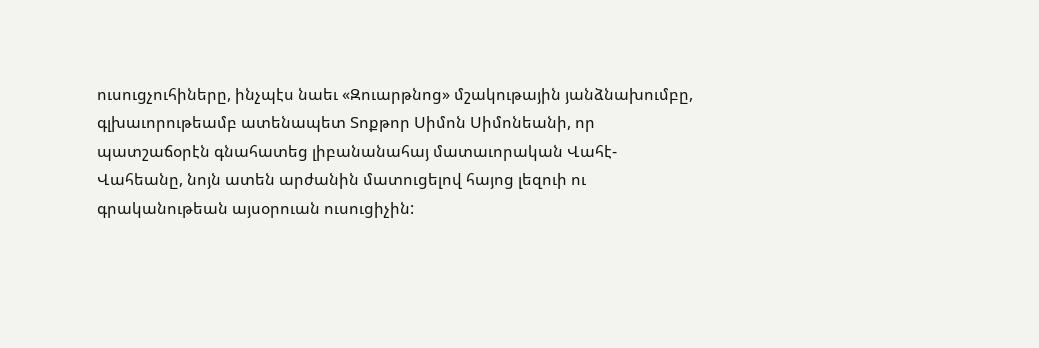ուսուցչուհիները, ինչպէս նաեւ «Զուարթնոց» մշակութային յանձնախումբը, գլխաւորութեամբ ատենապետ Տոքթոր Սիմոն Սիմոնեանի, որ պատշաճօրէն գնահատեց լիբանանահայ մատաւորական Վահէ-Վահեանը, նոյն ատեն արժանին մատուցելով հայոց լեզուի ու գրականութեան այսօրուան ուսուցիչին: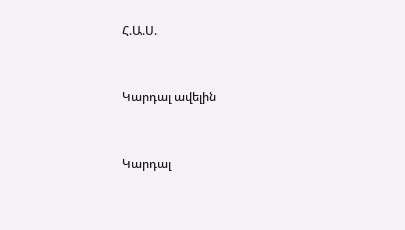Հ.Ա.Ս.


Կարդալ ավելին


Կարդալ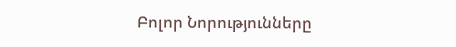Բոլոր Նորությունները